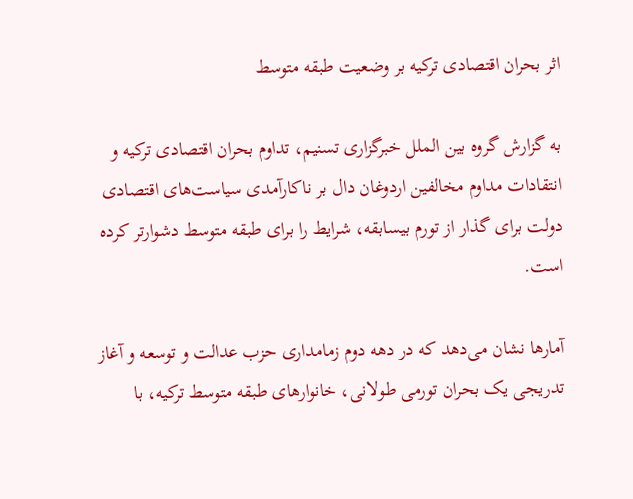اثر بحران اقتصادی ترکیه بر وضعیت طبقه متوسط

به گزارش گروه بین الملل خبرگزاری تسنیم، تداوم بحران اقتصادی ترکیه و انتقادات مداوم مخالفین اردوغان دال بر ناکارآمدی سیاست‌های اقتصادی دولت برای گذار از تورم بیسابقه، شرایط را برای طبقه متوسط دشوارتر کرده است.

آمارها نشان می‌دهد که در دهه دوم زمامداری حزب عدالت و توسعه و آغاز تدریجی یک بحران تورمی طولانی، خانوارهای طبقه متوسط ترکیه، با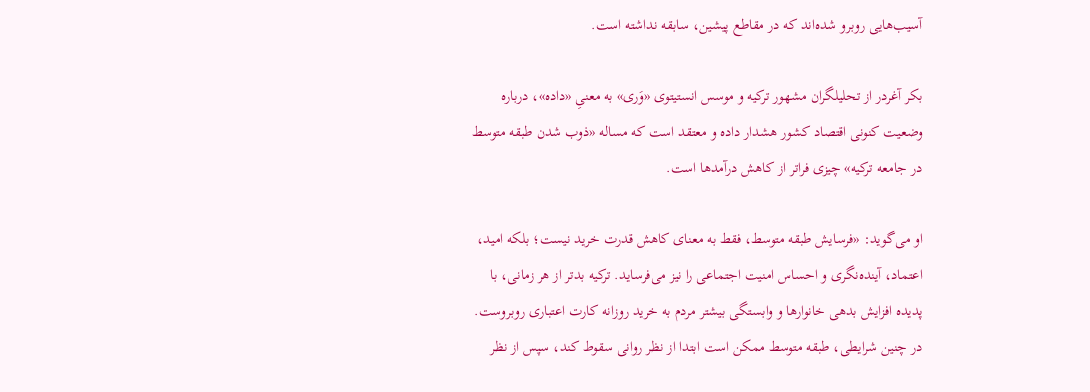آسیب‌هایی روبرو شده‌اند که در مقاطع پیشین، سابقه نداشته است.

بکر آغردر از تحلیلگران مشهور ترکیه و موسس انستیتوی «وَری» به معنیِ «داده»، درباره وضعیت کنونی اقتصاد کشور هشدار داده و معتقد است که مساله «ذوب شدن طبقه متوسط در جامعه ترکیه» چیزی فراتر از کاهش درآمدها است.

او می‌گوید: «فرسایش طبقه متوسط، فقط به معنای کاهش قدرت خرید نیست؛ بلکه امید، اعتماد، آینده‌نگری و احساس امنیت اجتماعی را نیز می‌فرساید. ترکیه بدتر از هر زمانی، با پدیده افزایش بدهی خانوارها و وابستگی بیشتر مردم به خرید روزانه کارت اعتباری روبروست. در چنین شرایطی، طبقه متوسط ممکن است ابتدا از نظر روانی سقوط کند، سپس از نظر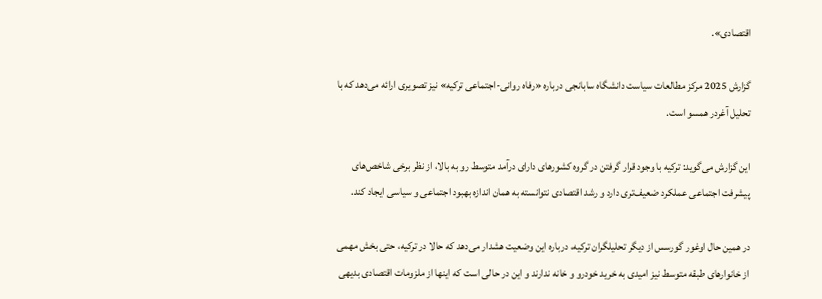اقتصادی».

گزارش 2025 مرکز مطالعات سیاست دانشگاه سابانجی درباره «رفاه روانی-اجتماعی ترکیه» نیز تصویری ارائه می‌دهد که با تحلیل آغردر همسو است.

این گزارش می‌گوید: ترکیه با وجود قرار گرفتن در گروه کشورهای دارای درآمد متوسط رو به بالا، از نظر برخی شاخص‌های پیشرفت اجتماعی عملکرد ضعیف‌تری دارد و رشد اقتصادی نتوانسته به همان اندازه بهبود اجتماعی و سیاسی ایجاد کند.

در همین حال اوغور گورسس از دیگر تحلیلگران ترکیه، درباره این وضعیت هشدار می‌دهد که حالا در ترکیه، حتی بخش مهمی از خانوارهای طبقه متوسط نیز امیدی به خرید خودرو و خانه ندارند و این در حالی است که اینها از ملزومات اقتصادی بدیهی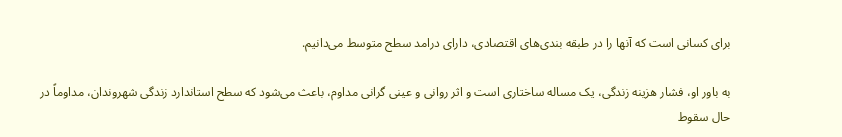برای کسانی است که آنها را در طبقه بندی‌های اقتصادی، دارای درامد سطح متوسط می‌دانیم.

به باور او، فشار هزینه زندگی، یک مساله ساختاری است و اثر روانی و عینی گرانی مداوم، باعث می‌شود که سطح استاندارد زندگی شهروندان، مداوماً در حال سقوط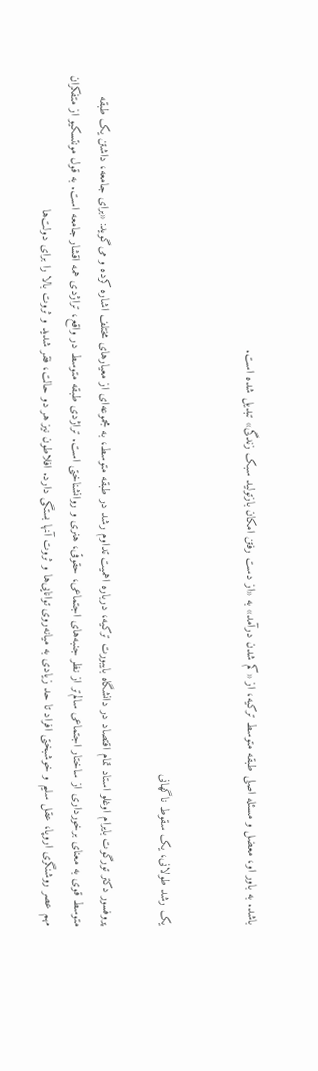باشد. به باور او، معضل و مسئله اصلی طبقه متوسط ترکیه، از «کم شدن درآمد» به «از دست رفتن امکان بازتولید سبک زندگی» تبدیل شده است.


یک رشد طولانی، یک سقوط ناگهانی

پروفسور دکتر تورگوت بایرام اوغلو استاد تمام اقتصاد در دانشگاه بایبورت ترکیه، درباره اهمیت تداوم رشد در طبقه متوسط، به مجموعه‌ای از معیارهای مختلف اشاره کرده و می‌گوید: «برای جامعه، داشتن یک طبقه متوسط قوی به معنای برخورداری از ساختار اجتماعی سالم‌تر از نظر جنبه‌های اجتماعی، حقوقی، هنری و روانشناختی است. تراژدی طبقه متوسط در واقع، تراژدی همه اقشار جامعه است. به قول مونتسکیو از متفکران مهم عصر روشنگری اروپا، عقل سلیم و خوشبختی افراد تا حد زیادی به میانه‌روی توانایی‌ها و ثروت آنها بستگی دارد. افلاطون نیز هر دو حالت، فقر شدید و ثروت بالا را برای دولت‌ها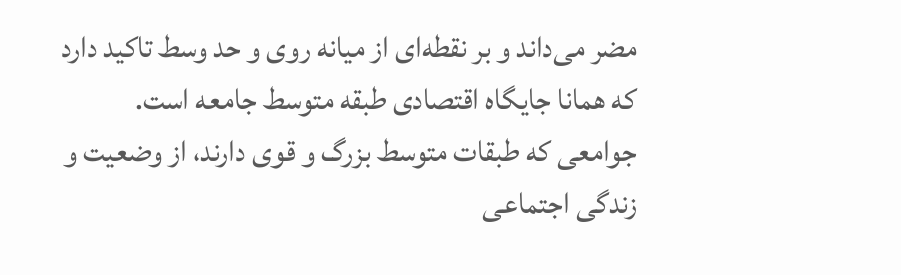مضر می‌داند و بر نقطه‌ای از میانه روی و حد وسط تاکید دارد که همانا جایگاه اقتصادی طبقه متوسط جامعه است. جوامعی که طبقات متوسط بزرگ و قوی دارند، از وضعیت و زندگی اجتماعی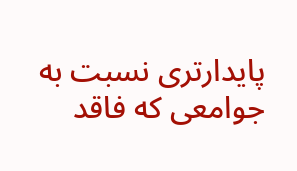پایدارتری نسبت به جوامعی که فاقد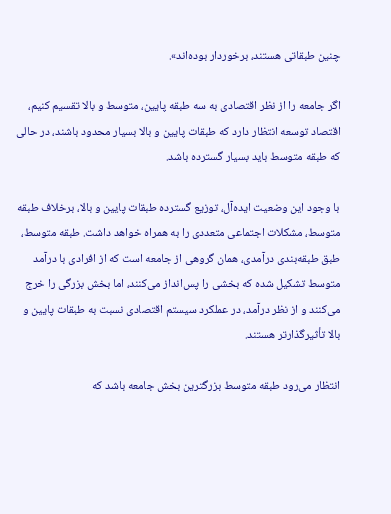چنین طبقاتی هستند، برخوردار بوده‌اند».

اگر جامعه را از نظر اقتصادی به سه طبقه پایین، متوسط و بالا تقسیم کنیم، اقتصاد توسعه انتظار دارد که طبقات پایین و بالا بسیار محدود باشند، در حالی که طبقه متوسط باید بسیار گسترده باشد.

با وجود این وضعیت ایده‌آل، توزیع گسترده طبقات پایین و بالا، برخلاف طبقه متوسط، مشکلات اجتماعی متعددی را به همراه خواهد داشت. طبقه متوسط، طبق طبقه‌بندی درآمدی، همان گروهی از جامعه است که از افرادی با درآمد متوسط تشکیل شده که بخشی را پس‌انداز می‌کنند، اما بخش بزرگی را خرج می‌کنند و از نظر درآمد، در عملکرد سیستم اقتصادی نسبت به طبقات پایین و بالا تأثیرگذارتر هستند.

انتظار می‌رود طبقه متوسط بزرگترین بخش جامعه باشد که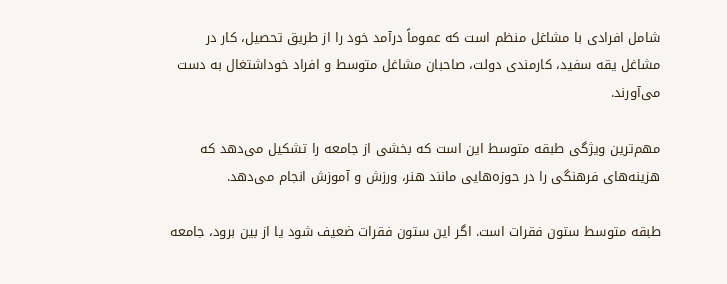شامل افرادی با مشاغل منظم است که عموماً درآمد خود را از طریق تحصیل، کار در مشاغل یقه سفید، کارمندی دولت، صاحبان مشاغل متوسط و افراد خوداشتغال به دست می‌آورند.

مهم‌ترین ویژگی طبقه متوسط این است که بخشی از جامعه را تشکیل می‌دهد که هزینه‌های فرهنگی را در حوزه‌هایی مانند هنر، ورزش و آموزش انجام می‌دهد.

طبقه متوسط ستون فقرات است. اگر این ستون فقرات ضعیف شود یا از بین برود، جامعه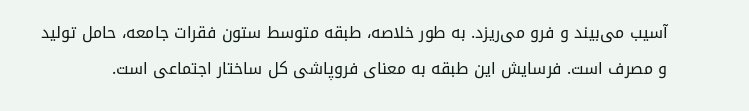آسیب می‌بیند و فرو می‌ریزد. به طور خلاصه، طبقه متوسط ستون فقرات جامعه، حامل تولید و مصرف است. فرسایش این طبقه به معنای فروپاشی کل ساختار اجتماعی است.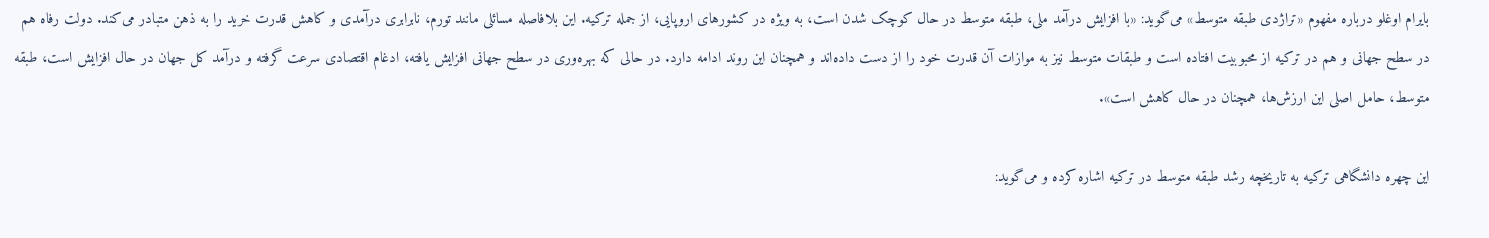بایرام اوغلو درباره مفهوم «تراژدی طبقه متوسط» می‌گوید: «با افزایش درآمد ملی، طبقه متوسط در حال کوچک شدن است، به ویژه در کشورهای اروپایی، از جمله ترکیه. این بلافاصله مسائلی مانند تورم، نابرابری درآمدی و کاهش قدرت خرید را به ذهن متبادر می‌کند. دولت رفاه هم در سطح جهانی و هم در ترکیه از محبوبیت افتاده است و طبقات متوسط نیز به موازات آن قدرت خود را از دست داده‌اند و همچنان این روند ادامه دارد. در حالی که بهره‌وری در سطح جهانی افزایش یافته، ادغام اقتصادی سرعت گرفته و درآمد کل جهان در حال افزایش است، طبقه متوسط، حامل اصلی این ارزش‌ها، همچنان در حال کاهش است».

این چهره دانشگاهی ترکیه به تاریخچه رشد طبقه متوسط در ترکیه اشاره کرده و می‌گوید: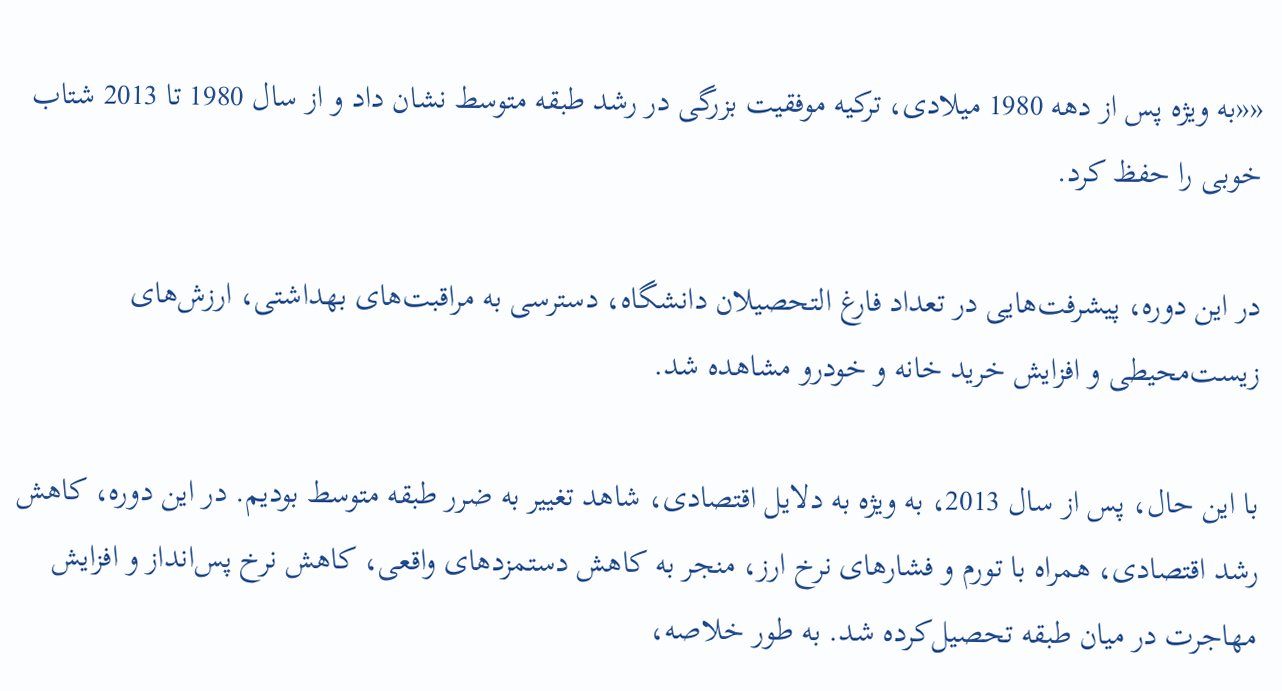««به ویژه پس از دهه 1980 میلادی، ترکیه موفقیت بزرگی در رشد طبقه متوسط نشان داد و از سال 1980 تا 2013 شتاب خوبی را حفظ کرد.

در این دوره، پیشرفت‌هایی در تعداد فارغ التحصیلان دانشگاه، دسترسی به مراقبت‌های بهداشتی، ارزش‌های زیست‌محیطی و افزایش خرید خانه و خودرو مشاهده شد.

با این حال، پس از سال 2013، به ویژه به دلایل اقتصادی، شاهد تغییر به ضرر طبقه متوسط بودیم. در این دوره، کاهش رشد اقتصادی، همراه با تورم و فشارهای نرخ ارز، منجر به کاهش دستمزدهای واقعی، کاهش نرخ پس‌انداز و افزایش مهاجرت در میان طبقه تحصیل‌کرده شد. به طور خلاصه،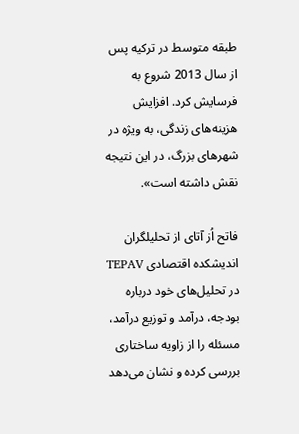طبقه متوسط در ترکیه پس از سال 2013 شروع به فرسایش کرد. افزایش هزینه‌های زندگی، به ویژه در شهرهای بزرگ، در این نتیجه نقش داشته است».

فاتح اُز آتای از تحلیلگران اندیشکده اقتصادی TEPAV در تحلیل‌های خود درباره بودجه، درآمد و توزیع درآمد، مسئله را از زاویه ساختاری بررسی کرده و نشان می‌دهد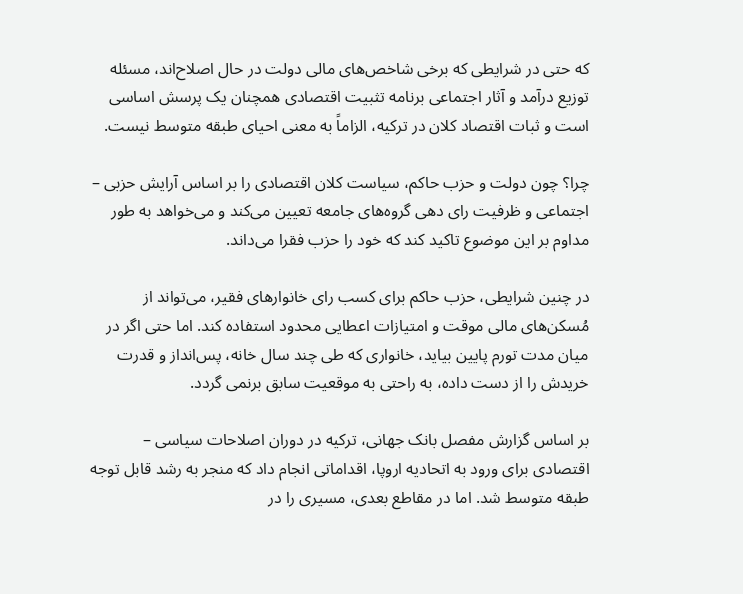که حتی در شرایطی که برخی شاخص‌های مالی دولت در حال اصلاح‌اند، مسئله توزیع درآمد و آثار اجتماعی برنامه تثبیت اقتصادی همچنان یک پرسش اساسی است و ثبات اقتصاد کلان در ترکیه، الزاماً به معنی احیای طبقه متوسط نیست.

چرا؟ چون دولت و حزب حاکم، سیاست کلان اقتصادی را بر اساس آرایش حزبی – اجتماعی و ظرفیت رای دهی گروه‌های جامعه تعیین می‌کند و می‌خواهد به طور مداوم بر این موضوع تاکید کند که خود را حزب فقرا می‌داند.

در چنین شرایطی، حزب حاکم برای کسب رای خانوارهای فقیر، می‌تواند از مُسکن‌های مالی موقت و امتیازات اعطایی محدود استفاده کند. اما حتی اگر در میان مدت تورم پایین بیاید، خانواری که طی چند سال خانه، پس‌انداز و قدرت خریدش را از دست داده، به راحتی به موقعیت سابق برنمی گردد.

بر اساس گزارش مفصل بانک جهانی، ترکیه در دوران اصلاحات سیاسی – اقتصادی برای ورود به اتحادیه اروپا، اقداماتی انجام داد که منجر به رشد قابل توجه طبقه متوسط شد. اما در مقاطع بعدی، مسیری را در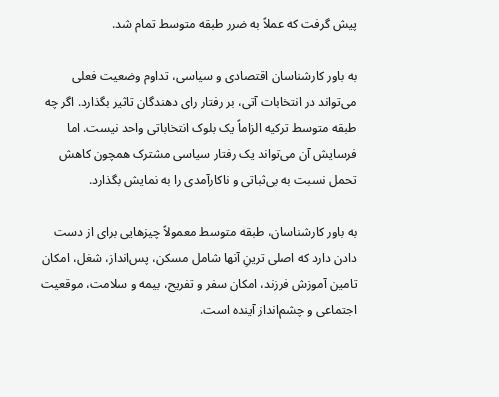پیش گرفت که عملاً به ضرر طبقه متوسط تمام شد.

به باور کارشناسان اقتصادی و سیاسی، تداوم وضعیت فعلی می‌تواند در انتخابات آتی، بر رفتار رای دهندگان تاثیر بگذارد. اگر چه طبقه متوسط ترکیه الزاماً یک بلوک انتخاباتی واحد نیست. اما فرسایش آن می‌تواند یک رفتار سیاسی مشترک همچون کاهش تحمل نسبت به بی‌ثباتی و ناکارآمدی را به نمایش بگذارد.

به باور کارشناسان، طبقه متوسط معمولاً چیزهایی برای از دست دادن دارد که اصلی ترینِ آنها شامل مسکن، پس‌انداز، شغل، امکان تامین آموزش فرزند، امکان سفر و تفریح، بیمه و سلامت، موقعیت اجتماعی و چشم‌انداز آینده است.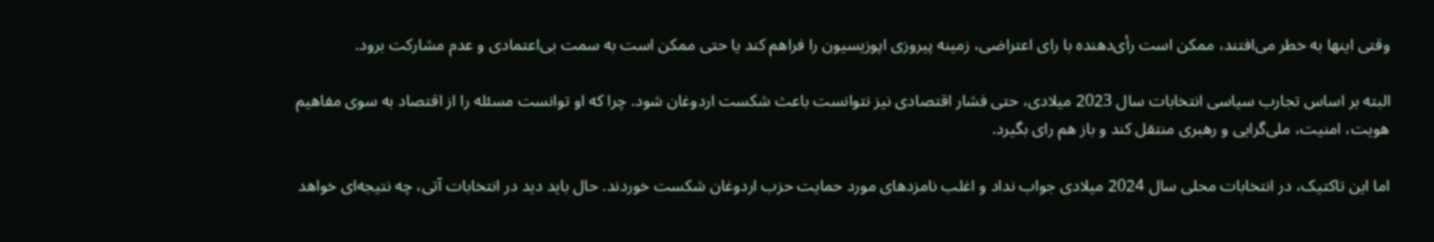وقتی اینها به خطر می‌افتند، ممکن است رأی‌دهنده با رای اعتراضی، زمینه پیروزی اپوزیسیون را فراهم کند یا حتی ممکن است به سمت بی‌اعتمادی و عدم مشارکت برود.

البته بر اساس تجارب سیاسی انتخابات سال 2023 میلادی، حتی فشار اقتصادی نیز نتوانست باعث شکست اردوغان شود. چرا که او توانست مسئله را از اقتصاد به سوی مفاهیم هویت، امنیت، ملی‌گرایی و رهبری منتقل کند و باز هم رای بگیرد.

اما این تاکتیک، در انتخابات محلی سال 2024 میلادی جواب نداد و اغلب نامزدهای مورد حمایت حزب اردوغان شکست خوردند. حال باید دید در انتخابات آتی، چه نتیجه‌ای خواهد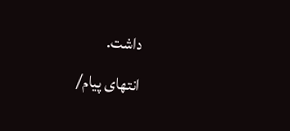داشت.
انتهای پیام/